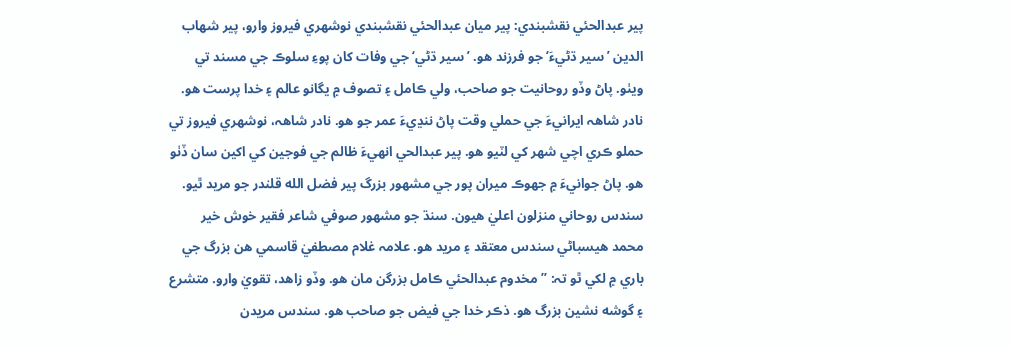پير عبدالحئي نقشبندي: پير ميان عبدالحئي نقشبندي نوشهري فيروز وارو، پير شھاب الدين ’سير ڌڻيءَ‘ جو فرزند هو. ’سير ڌڻي‘ جي وفات کان پوءِ سلوڪ جي مسند تي ويٺو. پاڻ وڏو روحانيت جو صاحب، ولي ڪامل ۽ تصوف ۾ يگانو عالم ۽ خدا پرست هو. نادر شاھہ ايرانيءَ جي حملي وقت پاڻ ننڍيءَ عمر جو هو. نادر شاھہ، نوشهري فيروز تي حملو ڪري اچي شھر کي لٽيو هو. پير عبدالحي انهيءَ ظالم جي فوجين کي اکين سان ڏٺو هو. پاڻ جوانيءَ ۾ جهوڪ ميران پور جي مشھور بزرگ پير فضل الله قلندر جو مريد ٿيو. سندس روحاني منزلون اعليٰ هيون. سنڌ جو مشھور صوفي شاعر فقير خوش خير محمد هيسباڻي سندس معتقد ۽ مريد هو. علامہ غلام مصطفيٰ قاسمي هن بزرگ جي باري ۾ لکي ٿو تہ: ”مخدوم عبدالحئي ڪامل بزرگن مان هو. وڏو زاهد، تقويٰ وارو. متشرع ۽ گوشه نشين بزرگ هو. ذڪر خدا جي فيض جو صاحب هو. سندس مريدن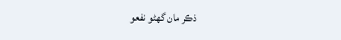ذڪر مان گهڻو نفعو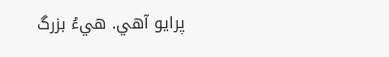پرايو آهي. هيءُ بزرگ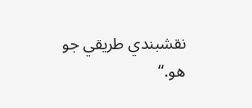نقشبندي طريقي جو هو.“